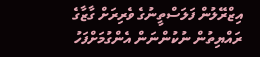އިޒްރޭލުން ފަލަސްތީނުގެ ވެރިރަށް ގާޒާގެ ރައްޔިތުން ނުކުންނަން އެންގުމަށްފަހު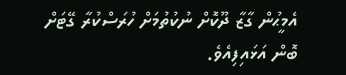އެމީޙުން ގާޒާ ދޫކޮށް ނުކުތުމަށް ހުރަސްކުރާ ގޭޓަށް ބޮން އަޅައިފިއެވެ.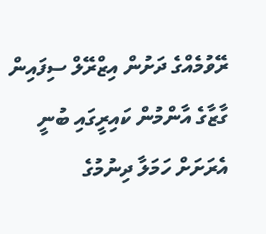ރޭވުމެއްގެ ދަށުން އިޒްރޭލް ސިފައިން ގާޒާގެ އާންމުން ކައިރީގައި ބުނީ އެރަށަށް ހަމަލާ ދިނުމުގެ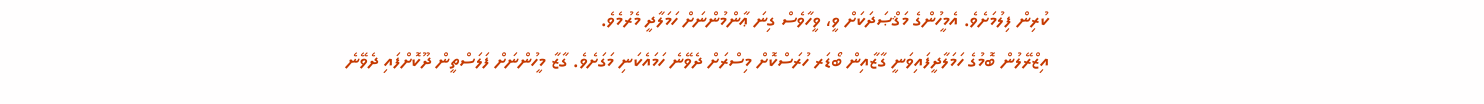ކުރިން ފިލުމަށެވެ. އެމީހުންގެ މަޤްޞަދަކަށް ވީ، ވީހާވެސް ގިނަ ޢާންމުންނަށް ހަމަލާދީ މެރުމެވެ.
އިޒްރޭލުން ބޮމުގެ ހަމަލާދީފައިވަނީ ގާޒާއިން ބޯޑަރ ހުރަސްކޮށް މިސްރަށް ދެވޭނެ ހަމައެކަނި މަގަށެވެ. ގާޒާ މީހުންނަށް ފަލަސްތީން ދޫކޮށްފައި ދެވޭނެ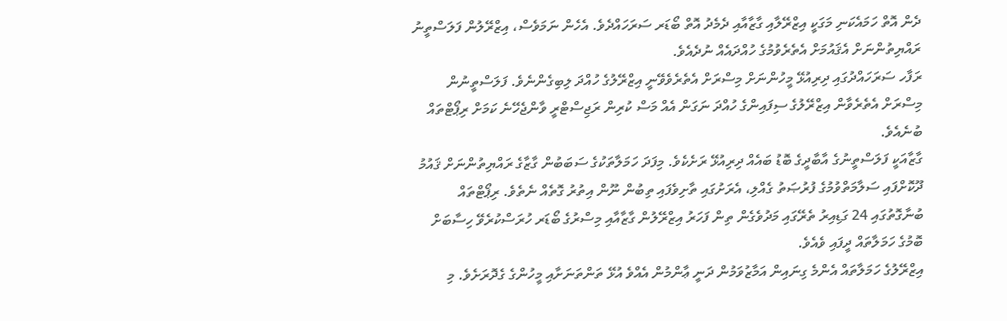ދެން އޮތް ހަމައެކަނި މަގަކީ އިޒްރޭލާއި ގާޒާއާއި ދެމެދު އޮތް ބޯޑަރ ސަރަހައްދެވެ. އެހެން ނަމަވެސް، އިޒްރޭލުން ފަލަސްތީނު ރައްޔިތުންނަށް އެޤައުމަށް އެތެރެވުމުގެ ހުއްދައެއް ނުދެއެވެ.
ރަފާހ ސަރަހައްދުގައި ދިރިއުޅޭ މީހުންނަށް މިސްރަށް އެތެރެވެވޭނީ އިޒްރޭލުގެ ހުއްދަ ލިބިގެންނެވެ. ފަލަސްތީނުން މިސްރަށް އެތެރެވާން އިޒްރޭލުގެ ސިފައިންގެ ހުއްދަ ނަގަން އެއް މަސް ކުރިން ރަޖިސްޓްރީ ވާންޖެހޭނެ ކަމަށް ރިޕޯޓްތައް ބުނެއެވެ.
ގާޒާއަކީ ފަލަސްތީނުގެ އާބާދީގެ ބޮޑު ބައެއް ދިރިއުޅޭ ރަށެކެވެ. މިފަދަ ހަމަލާތަކުގެ ސަބަބުން ގާޒާގެ ރައްޔިތުންނަށް ޤައުމު ދޫކޮށްފައި ސަލާމަތްވުމުގެ ފުރުޞަތު ގެއްލި، އެރަށުގައި ތާށިވެފައި ތިބުން ނޫން އިތުރު ގޮތެއް ނެތެވެ. ރިޕޯޓްތައް ބުނާގޮތުގައި 24 ގަޑިއިރު ތެރޭގައި މަދުވެގެން ތިން ފަހަރު އިޒްރޭލުން ގާޒާއާއި މިސްރުގެ ބޯޑަރ ހުރަސްކުރެވޭ ހިސާބަށް ބޮމުގެ ހަމަލާތައް ދީފައި ވެއެވެ.
އިޒްރޭލުގެ ހަމަލާތައް އެންމެ ގިނައިން އަމާޒުވަމުން ދަނީ ޢާންމުން އެއްވެ އުޅޭ ތަންތަނަށާއި މީހުންގެ ގެދޮރަށެވެ. މި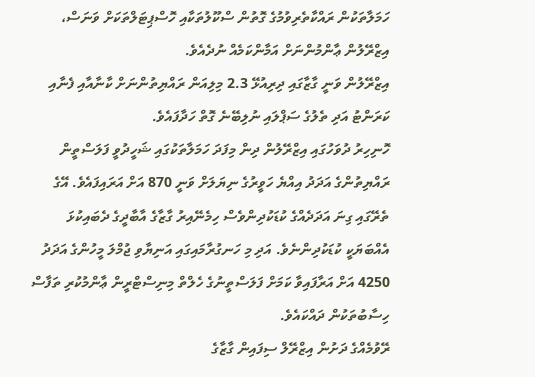ހަމަލާތަކުން ރައްކާތެރިވުމުގެ ގޮތުން ސްކޫލުތަކާއި ހޮސްޕިޓަލްތަކަށް ވަނަސް، އިޒްރޭލުން ޢާންމުންނަށް އަމާންކަމެއް ނުދެއެވެ.
އިޒްރޭލުން ވަނީ ގާޒާގައި ދިރިއުޅޭ 2.3 މިލިއަން ރައްޔިތުންނަށް ކާނާއާއި ފެނާއި ކަރަންޓު އަދި ތެލުގެ ސަޕްލައި ނުލިބޭނެ ގޮތް ހަދާފައެވެ.
ހޮނިހިރު ދުވަހުގައި އިޒްރޭލުން ދިން މިފަދަ ހަމަލާތަކުގައި ޝަހީދުވީ ފަލަސްތީން ރައްޔިތުންގެ އަދަދު އިއްޔެ ހަވީރުގެ ނިޔަލަށް ވަނީ 870 އަށް އަރައިފައެވެ. އޭގެ ތެރޭގައި ގިނަ އަދަދެއްގެ ކުޑަކުދިންވެސް ހިމެނޭއިރު ގާޒާގެ އާބާދީގެ ދެބައިކުޅަ އެއްބަޔަކީ ކުޑަކުދިންނެވެ. އަދި މި ހަނގުރާމައިގައި އަނިޔާވި ޖުމްލަ މީހުންގެ އަދަދު 4250 އަށް އަރާފައިވާ ކަމަށް ފަލަސްތީނުގެ ހެލްތް މިނިސްޓްރީން ޢާންމުކުރި ތަފާސް ހިސާބުތަކުން ދައްކައެވެ.
ރޭވުމެއްގެ ދަށުން އިޒްރޭލް ސިފައިން ގާޒާގެ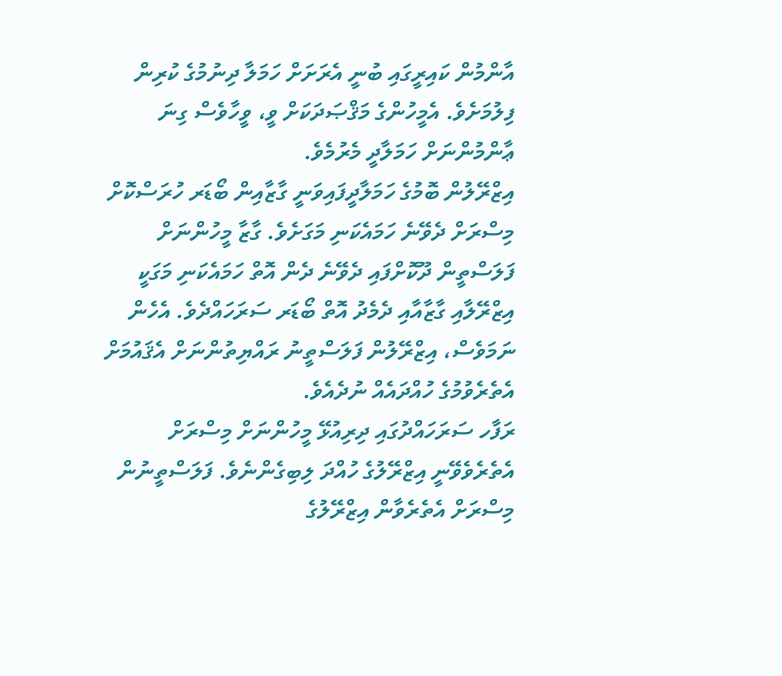އާންމުން ކައިރީގައި ބުނީ އެރަށަށް ހަމަލާ ދިނުމުގެ ކުރިން ފިލުމަށެވެ. އެމީހުންގެ މަޤްޞަދަކަށް ވީ، ވީހާވެސް ގިނަ ޢާންމުންނަށް ހަމަލާދީ މެރުމެވެ.
އިޒްރޭލުން ބޮމުގެ ހަމަލާދީފައިވަނީ ގާޒާއިން ބޯޑަރ ހުރަސްކޮށް މިސްރަށް ދެވޭނެ ހަމައެކަނި މަގަށެވެ. ގާޒާ މީހުންނަށް ފަލަސްތީން ދޫކޮށްފައި ދެވޭނެ ދެން އޮތް ހަމައެކަނި މަގަކީ އިޒްރޭލާއި ގާޒާއާއި ދެމެދު އޮތް ބޯޑަރ ސަރަހައްދެވެ. އެހެން ނަމަވެސް، އިޒްރޭލުން ފަލަސްތީނު ރައްޔިތުންނަށް އެޤައުމަށް އެތެރެވުމުގެ ހުއްދައެއް ނުދެއެވެ.
ރަފާހ ސަރަހައްދުގައި ދިރިއުޅޭ މީހުންނަށް މިސްރަށް އެތެރެވެވޭނީ އިޒްރޭލުގެ ހުއްދަ ލިބިގެންނެވެ. ފަލަސްތީނުން މިސްރަށް އެތެރެވާން އިޒްރޭލުގެ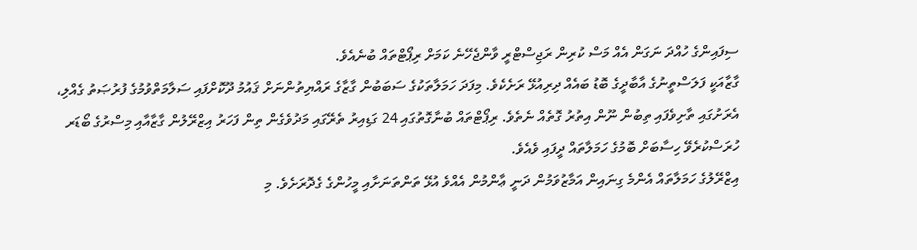ސިފައިންގެ ހުއްދަ ނަގަން އެއް މަސް ކުރިން ރަޖިސްޓްރީ ވާންޖެހޭނެ ކަމަށް ރިޕޯޓްތައް ބުނެއެވެ.
ގާޒާއަކީ ފަލަސްތީނުގެ އާބާދީގެ ބޮޑު ބައެއް ދިރިއުޅޭ ރަށެކެވެ. މިފަދަ ހަމަލާތަކުގެ ސަބަބުން ގާޒާގެ ރައްޔިތުންނަށް ޤައުމު ދޫކޮށްފައި ސަލާމަތްވުމުގެ ފުރުޞަތު ގެއްލި، އެރަށުގައި ތާށިވެފައި ތިބުން ނޫން އިތުރު ގޮތެއް ނެތެވެ. ރިޕޯޓްތައް ބުނާގޮތުގައި 24 ގަޑިއިރު ތެރޭގައި މަދުވެގެން ތިން ފަހަރު އިޒްރޭލުން ގާޒާއާއި މިސްރުގެ ބޯޑަރ ހުރަސްކުރެވޭ ހިސާބަށް ބޮމުގެ ހަމަލާތައް ދީފައި ވެއެވެ.
އިޒްރޭލުގެ ހަމަލާތައް އެންމެ ގިނައިން އަމާޒުވަމުން ދަނީ ޢާންމުން އެއްވެ އުޅޭ ތަންތަނަށާއި މީހުންގެ ގެދޮރަށެވެ. މި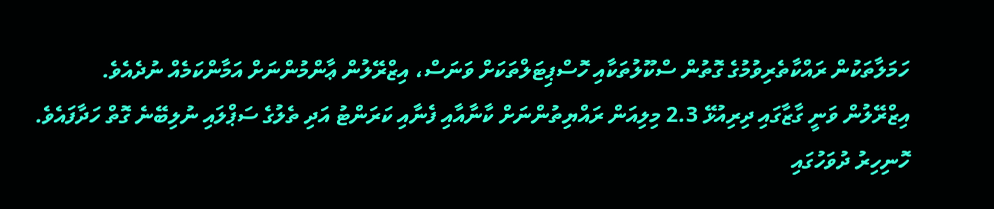ހަމަލާތަކުން ރައްކާތެރިވުމުގެ ގޮތުން ސްކޫލުތަކާއި ހޮސްޕިޓަލްތަކަށް ވަނަސް، އިޒްރޭލުން ޢާންމުންނަށް އަމާންކަމެއް ނުދެއެވެ.
އިޒްރޭލުން ވަނީ ގާޒާގައި ދިރިއުޅޭ 2.3 މިލިއަން ރައްޔިތުންނަށް ކާނާއާއި ފެނާއި ކަރަންޓު އަދި ތެލުގެ ސަޕްލައި ނުލިބޭނެ ގޮތް ހަދާފައެވެ.
ހޮނިހިރު ދުވަހުގައި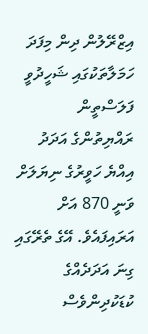އިޒްރޭލުން ދިން މިފަދަ ހަމަލާތަކުގައި ޝަހީދުވީ ފަލަސްތީން ރައްޔިތުންގެ އަދަދު އިއްޔެ ހަވީރުގެ ނިޔަލަށް ވަނީ 870 އަށް އަރައިފައެވެ. އޭގެ ތެރޭގައި ގިނަ އަދަދެއްގެ ކުޑަކުދިންވެސް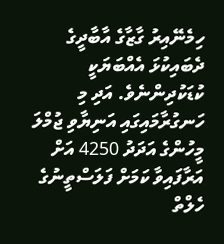ހިމެނޭއިރު ގާޒާގެ އާބާދީގެ ދެބައިކުޅަ އެއްބަޔަކީ ކުޑަކުދިންނެވެ. އަދި މި ހަނގުރާމައިގައި އަނިޔާވި ޖުމްލަ މީހުންގެ އަދަދު 4250 އަށް އަރާފައިވާ ކަމަށް ފަލަސްތީނުގެ ހެލްތް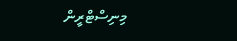މިނިސްޓްރީން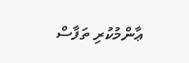ޢާންމުކުރި ތަފާސް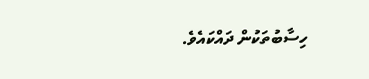ހިސާބުތަކުން ދައްކައެވެ.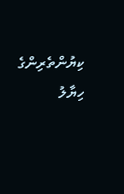ކިޔުންތެރިންގެ ހިޔާލު